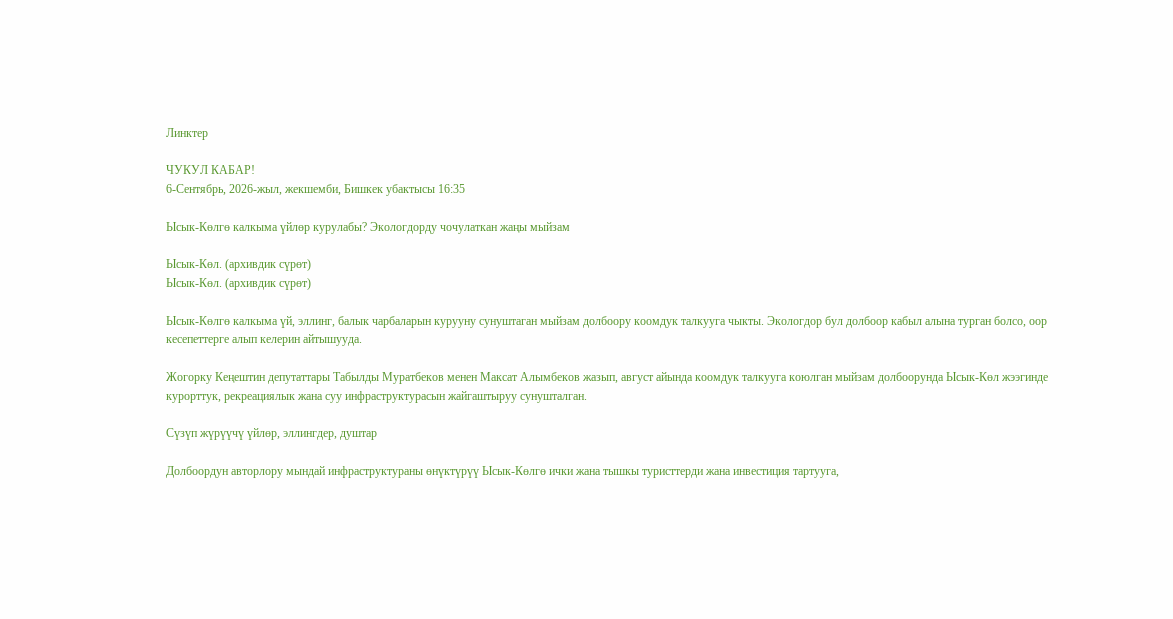Линктер

ЧУКУЛ КАБАР!
6-Сентябрь, 2026-жыл, жекшемби, Бишкек убактысы 16:35

Ысык-Көлгө калкыма үйлөр курулабы? Экологдорду чочулаткан жаңы мыйзам

Ысык-Көл. (архивдик сүрөт)
Ысык-Көл. (архивдик сүрөт)

Ысык-Көлгө калкыма үй, эллинг, балык чарбаларын курууну сунуштаган мыйзам долбоору коомдук талкууга чыкты. Экологдор бул долбоор кабыл алына турган болсо, оор кесепеттерге алып келерин айтышууда.

Жогорку Кеңештин депутаттары Табылды Муратбеков менен Максат Алымбеков жазып, август айында коомдук талкууга коюлган мыйзам долбоорунда Ысык-Көл жээгинде курорттук, рекреациялык жана суу инфраструктурасын жайгаштыруу сунушталган.

Сүзүп жүрүүчү үйлөр, эллингдер, душтар

Долбоордун авторлору мындай инфраструктураны өнүктүрүү Ысык-Көлгө ички жана тышкы туристтерди жана инвестиция тартууга,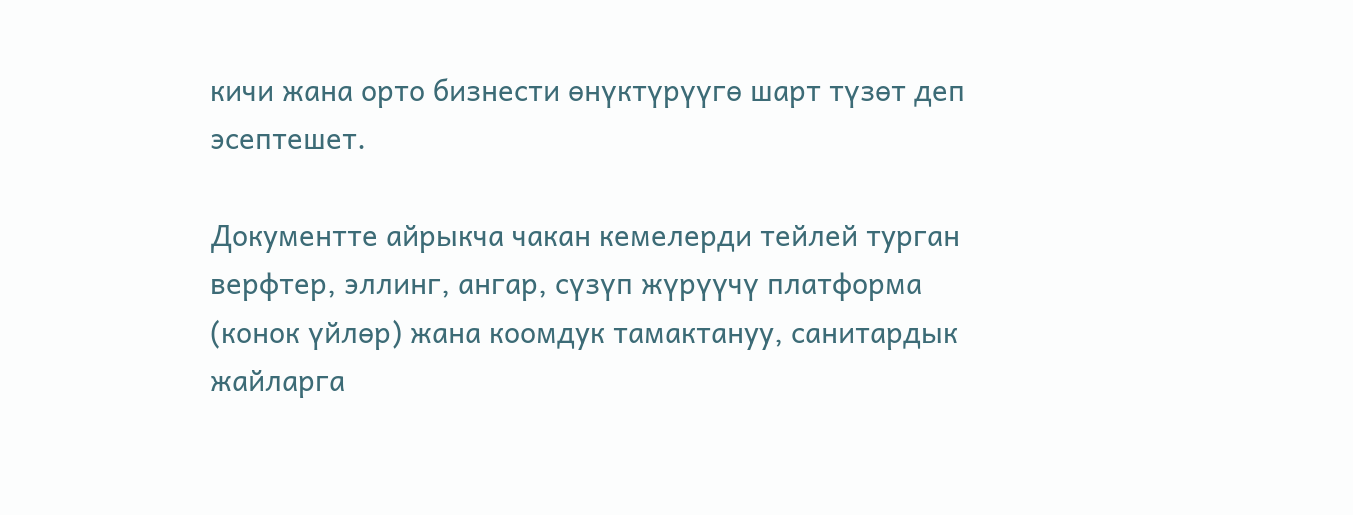кичи жана орто бизнести өнүктүрүүгө шарт түзөт деп эсептешет.

Документте айрыкча чакан кемелерди тейлей турган верфтер, эллинг, ангар, сүзүп жүрүүчү платформа (конок үйлөр) жана коомдук тамактануу, санитардык жайларга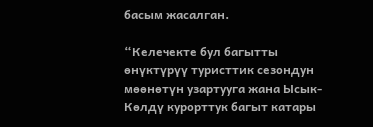басым жасалган.

“Келечекте бул багытты өнүктүрүү туристтик сезондун мөөнөтүн узартууга жана Ысык-Көлдү курорттук багыт катары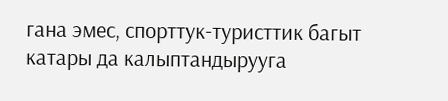гана эмес, спорттук-туристтик багыт катары да калыптандырууга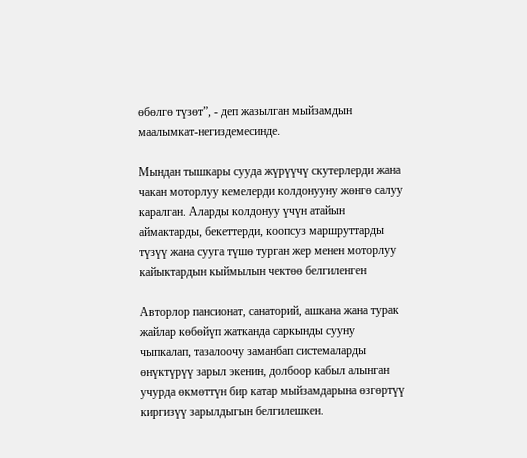өбөлгө түзөт”, - деп жазылган мыйзамдын маалымкат-негиздемесинде.

Мындан тышкары сууда жүрүүчү скутерлерди жана чакан моторлуу кемелерди колдонууну жөнгө салуу каралган. Аларды колдонуу үчүн атайын аймактарды, бекеттерди, коопсуз маршруттарды түзүү жана сууга түшө турган жер менен моторлуу кайыктардын кыймылын чектөө белгиленген

Авторлор пансионат, санаторий, ашкана жана турак жайлар көбөйүп жатканда саркынды сууну чыпкалап, тазалоочу заманбап системаларды өнүктүрүү зарыл экенин, долбоор кабыл алынган учурда өкмөттүн бир катар мыйзамдарына өзгөртүү киргизүү зарылдыгын белгилешкен.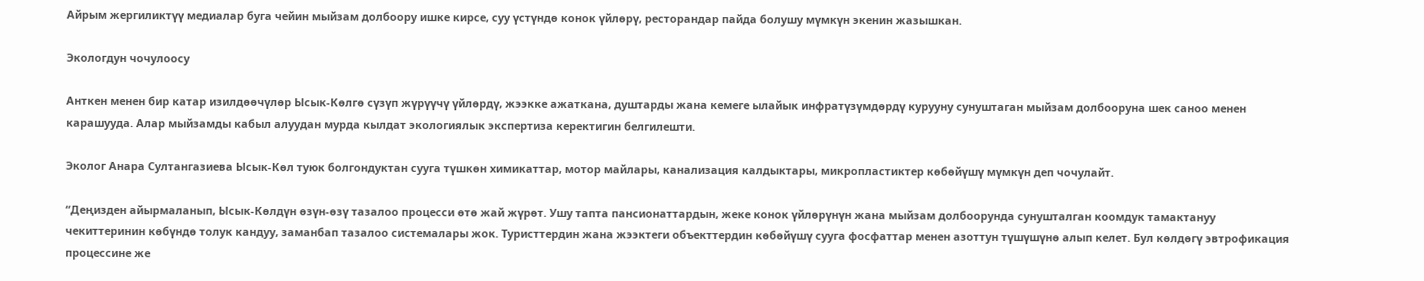Айрым жергиликтүү медиалар буга чейин мыйзам долбоору ишке кирсе, суу үстүндө конок үйлөрү, ресторандар пайда болушу мүмкүн экенин жазышкан.

Экологдун чочулоосу

Анткен менен бир катар изилдөөчүлөр Ысык-Көлгө сүзүп жүрүүчү үйлөрдү, жээкке ажаткана, душтарды жана кемеге ылайык инфратүзүмдөрдү курууну сунуштаган мыйзам долбооруна шек саноо менен карашууда. Алар мыйзамды кабыл алуудан мурда кылдат экологиялык экспертиза керектигин белгилешти.

Эколог Анара Султангазиева Ысык-Көл туюк болгондуктан сууга түшкөн химикаттар, мотор майлары, канализация калдыктары, микропластиктер көбөйүшү мүмкүн деп чочулайт.

“Деңизден айырмаланып, Ысык-Көлдүн өзүн-өзү тазалоо процесси өтө жай жүрөт. Ушу тапта пансионаттардын, жеке конок үйлөрүнүн жана мыйзам долбоорунда сунушталган коомдук тамактануу чекиттеринин көбүндө толук кандуу, заманбап тазалоо системалары жок. Туристтердин жана жээктеги объекттердин көбөйүшү сууга фосфаттар менен азоттун түшүшүнө алып келет. Бул көлдөгү эвтрофикация процессине же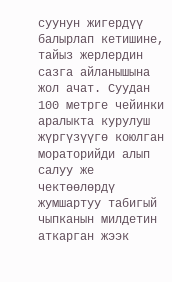суунун жигердүү балырлап кетишине, тайыз жерлердин сазга айланышына жол ачат. Суудан 100 метрге чейинки аралыкта курулуш жүргүзүүгө коюлган мораторийди алып салуу же чектөөлөрдү жумшартуу табигый чыпканын милдетин аткарган жээк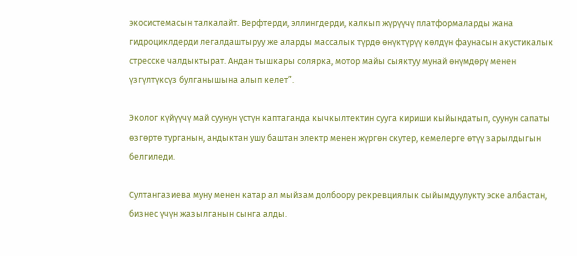экосистемасын талкалайт. Верфтерди, эллингдерди, калкып жүрүүчү платформаларды жана гидроциклдерди легалдаштыруу же аларды массалык түрдө өнүктүрүү көлдүн фаунасын акустикалык стресске чалдыктырат. Андан тышкары солярка, мотор майы сыяктуу мунай өнүмдөрү менен үзгүлтүксүз булганышына алып келет”.

Эколог күйүүчү май суунун үстүн каптаганда кычкылтектин сууга кириши кыйындатып, суунун сапаты өзгөртө турганын, андыктан ушу баштан электр менен жүргөн скутер, кемелерге өтүү зарылдыгын белгиледи.

Султангазиева муну менен катар ал мыйзам долбоору рекревциялык сыйымдуулукту эске албастан, бизнес үчүн жазылганын сынга алды.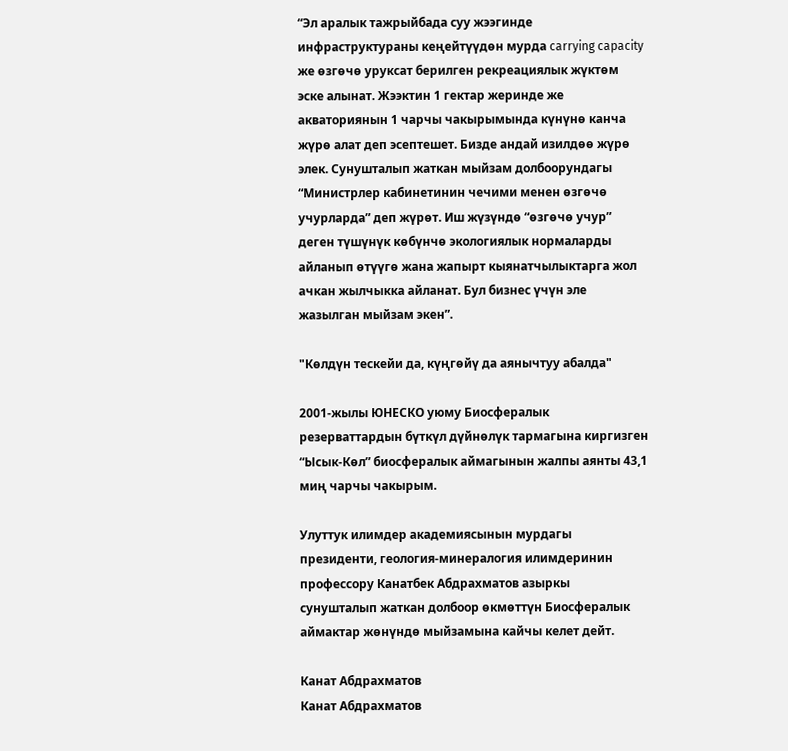“Эл аралык тажрыйбада суу жээгинде инфраструктураны кеңейтүүдөн мурда carrying capacity же өзгөчө уруксат берилген рекреациялык жүктөм эске алынат. Жээктин 1 гектар жеринде же акваториянын 1 чарчы чакырымында күнүнө канча жүрө алат деп эсептешет. Бизде андай изилдөө жүрө элек. Сунушталып жаткан мыйзам долбоорундагы “Министрлер кабинетинин чечими менен өзгөчө учурларда” деп жүрөт. Иш жүзүндө “өзгөчө учур” деген түшүнүк көбүнчө экологиялык нормаларды айланып өтүүгө жана жапырт кыянатчылыктарга жол ачкан жылчыкка айланат. Бул бизнес үчүн эле жазылган мыйзам экен”.

"Көлдүн тескейи да, күңгөйү да аянычтуу абалда"

2001-жылы ЮНЕСКО уюму Биосфералык резерваттардын бүткүл дүйнөлүк тармагына киргизген “Ысык-Көл” биосфералык аймагынын жалпы аянты 43,1 миң чарчы чакырым.

Улуттук илимдер академиясынын мурдагы президенти, геология-минералогия илимдеринин профессору Канатбек Абдрахматов азыркы сунушталып жаткан долбоор өкмөттүн Биосфералык аймактар жөнүндө мыйзамына кайчы келет дейт.

Канат Абдрахматов
Канат Абдрахматов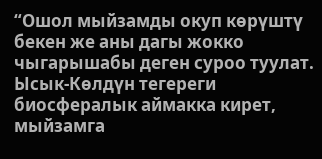“Ошол мыйзамды окуп көрүштү бекен же аны дагы жокко чыгарышабы деген суроо туулат. Ысык-Көлдүн тегереги биосфералык аймакка кирет, мыйзамга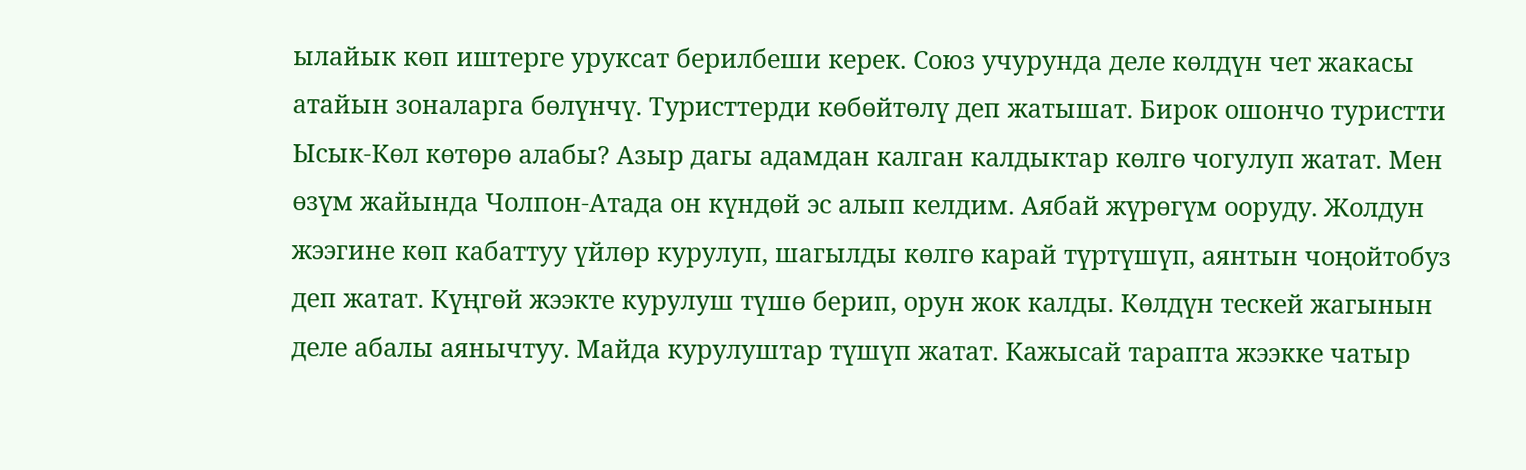ылайык көп иштерге уруксат берилбеши керек. Союз учурунда деле көлдүн чет жакасы атайын зоналарга бөлүнчү. Туристтерди көбөйтөлү деп жатышат. Бирок ошончо туристти Ысык-Көл көтөрө алабы? Азыр дагы адамдан калган калдыктар көлгө чогулуп жатат. Мен өзүм жайында Чолпон-Атада он күндөй эс алып келдим. Аябай жүрөгүм ооруду. Жолдун жээгине көп кабаттуу үйлөр курулуп, шагылды көлгө карай түртүшүп, аянтын чоңойтобуз деп жатат. Күңгөй жээкте курулуш түшө берип, орун жок калды. Көлдүн тескей жагынын деле абалы аянычтуу. Майда курулуштар түшүп жатат. Кажысай тарапта жээкке чатыр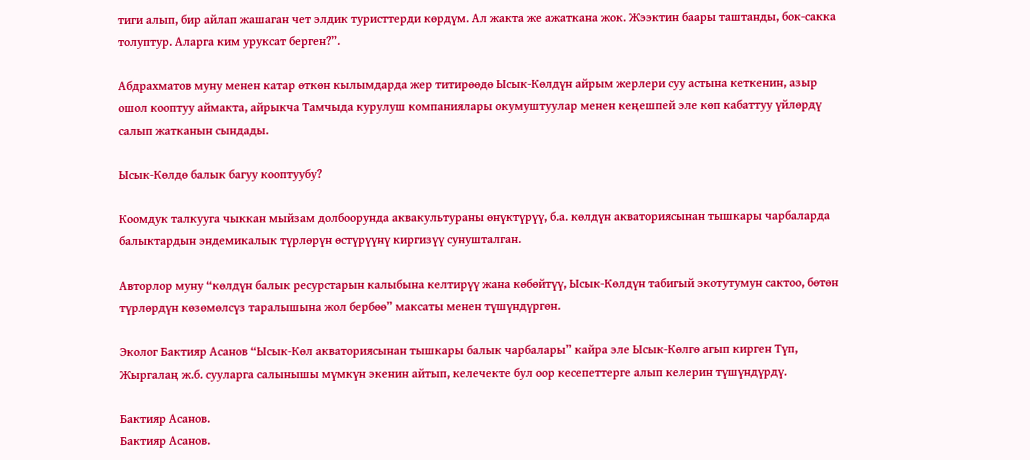тиги алып, бир айлап жашаган чет элдик туристтерди көрдүм. Ал жакта же ажаткана жок. Жээктин баары таштанды, бок-сакка толуптур. Аларга ким уруксат берген?”.

Абдрахматов муну менен катар өткөн кылымдарда жер титирөөдө Ысык-Көлдүн айрым жерлери суу астына кеткенин, азыр ошол кооптуу аймакта, айрыкча Тамчыда курулуш компаниялары окумуштуулар менен кеңешпей эле көп кабаттуу үйлөрдү салып жатканын сындады.

Ысык-Көлдө балык багуу кооптуубу?

Коомдук талкууга чыккан мыйзам долбоорунда аквакультураны өнүктүрүү, б.а. көлдүн акваториясынан тышкары чарбаларда балыктардын эндемикалык түрлөрүн өстүрүүнү киргизүү сунушталган.

Авторлор муну “көлдүн балык ресурстарын калыбына келтирүү жана көбөйтүү, Ысык-Көлдүн табигый экотутумун сактоо, бөтөн түрлөрдүн көзөмөлсүз таралышына жол бербөө” максаты менен түшүндүргөн.

Эколог Бактияр Асанов “Ысык-Көл акваториясынан тышкары балык чарбалары” кайра эле Ысык-Көлгө агып кирген Түп, Жыргалаң ж.б. сууларга салынышы мүмкүн экенин айтып, келечекте бул оор кесепеттерге алып келерин түшүндүрдү.

Бактияр Асанов.
Бактияр Асанов.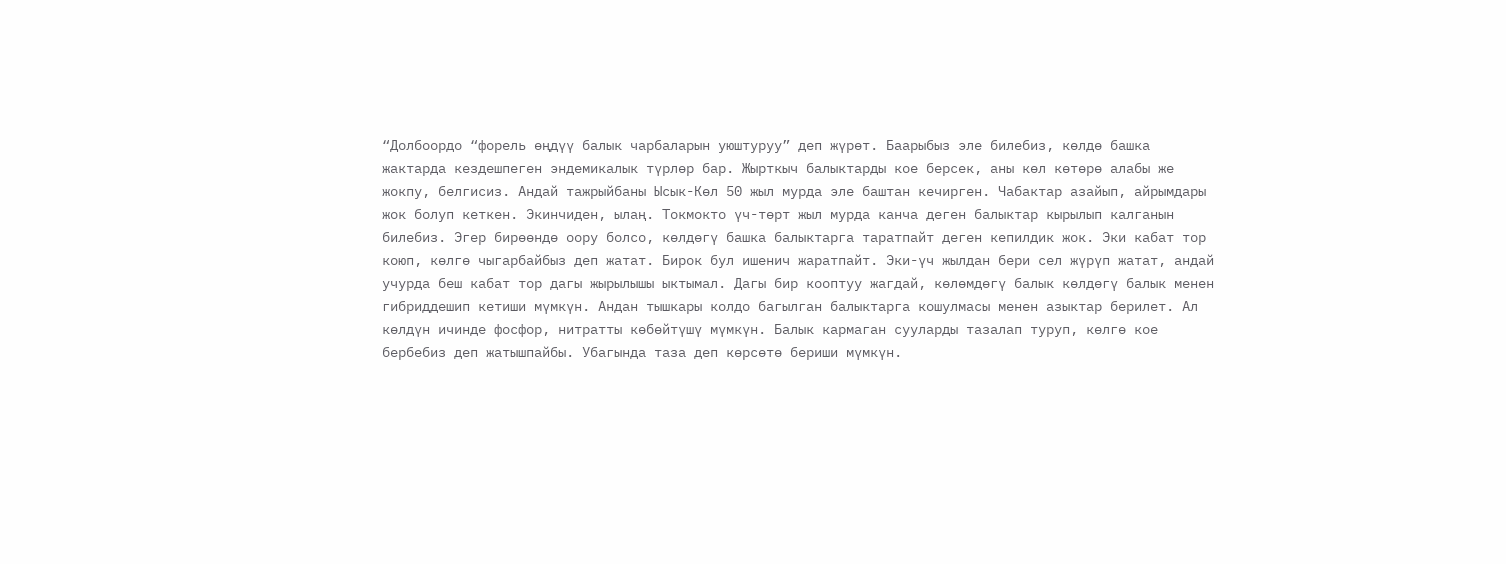“Долбоордо “форель өңдүү балык чарбаларын уюштуруу” деп жүрөт. Баарыбыз эле билебиз, көлдө башка жактарда кездешпеген эндемикалык түрлөр бар. Жырткыч балыктарды кое берсек, аны көл көтөрө алабы же жокпу, белгисиз. Андай тажрыйбаны Ысык-Көл 50 жыл мурда эле баштан кечирген. Чабактар азайып, айрымдары жок болуп кеткен. Экинчиден, ылаң. Токмокто үч-төрт жыл мурда канча деген балыктар кырылып калганын билебиз. Эгер бирөөндө оору болсо, көлдөгү башка балыктарга таратпайт деген кепилдик жок. Эки кабат тор коюп, көлгө чыгарбайбыз деп жатат. Бирок бул ишенич жаратпайт. Эки-үч жылдан бери сел жүрүп жатат, андай учурда беш кабат тор дагы жырылышы ыктымал. Дагы бир кооптуу жагдай, көлөмдөгү балык көлдөгү балык менен гибриддешип кетиши мүмкүн. Андан тышкары колдо багылган балыктарга кошулмасы менен азыктар берилет. Ал көлдүн ичинде фосфор, нитратты көбөйтүшү мүмкүн. Балык кармаган сууларды тазалап туруп, көлгө кое бербебиз деп жатышпайбы. Убагында таза деп көрсөтө бериши мүмкүн.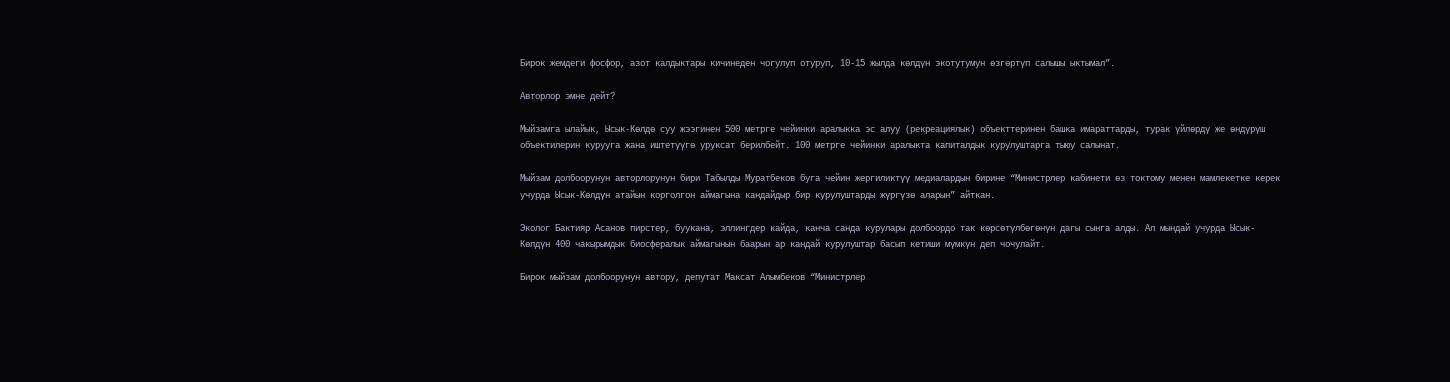Бирок жемдеги фосфор, азот калдыктары кичинеден чогулуп отуруп, 10-15 жылда көлдүн экотутумун өзгөртүп салышы ыктымал”.

Авторлор эмне дейт?

Мыйзамга ылайык, Ысык-Көлдө суу жээгинен 500 метрге чейинки аралыкка эс алуу (рекреациялык) объекттеринен башка имараттарды, турак үйлөрдү же өндүрүш объектилерин курууга жана иштетүүгө уруксат берилбейт. 100 метрге чейинки аралыкта капиталдык курулуштарга тыюу салынат.

Мыйзам долбоорунун авторлорунун бири Табылды Муратбеков буга чейин жергиликтүү медиалардын бирине “Министрлер кабинети өз токтому менен мамлекетке керек учурда Ысык-Көлдүн атайын корголгон аймагына кандайдыр бир курулуштарды жүргүзө аларын” айткан.

Эколог Бактияр Асанов пирстер, буукана, эллингдер кайда, канча санда курулары долбоордо так көрсөтүлбөгөнүн дагы сынга алды. Ал мындай учурда Ысык-Көлдүн 400 чакырымдык биосфералык аймагынын баарын ар кандай курулуштар басып кетиши мүмкүн деп чочулайт.

Бирок мыйзам долбоорунун автору, депутат Максат Алымбеков “Министрлер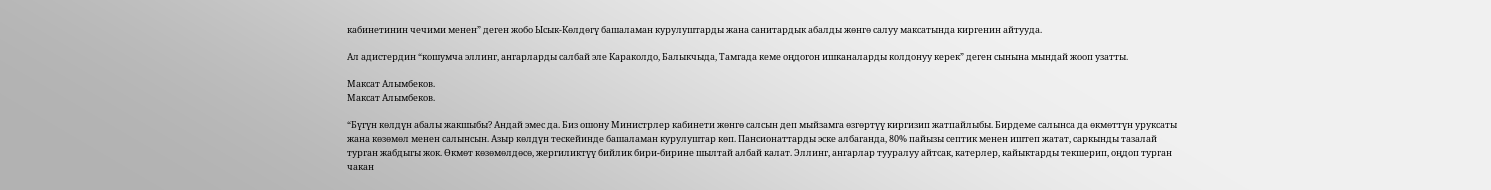кабинетинин чечими менен” деген жобо Ысык-Көлдөгү башаламан курулуштарды жана санитардык абалды жөнгө салуу максатында киргенин айтууда.

Ал адистердин “кошумча эллинг, ангарларды салбай эле Караколдо, Балыкчыда, Тамгада кеме оңдогон ишканаларды колдонуу керек” деген сынына мындай жооп узатты.

Максат Алымбеков.
Максат Алымбеков.

“Бүгүн көлдүн абалы жакшыбы? Андай эмес да. Биз ошону Министрлер кабинети жөнгө салсын деп мыйзамга өзгөртүү киргизип жатпайлыбы. Бирдеме салынса да өкмөттүн уруксаты жана көзөмөл менен салынсын. Азыр көлдүн тескейинде башаламан курулуштар көп. Пансионаттарды эске албаганда, 80% пайызы септик менен иштеп жатат, саркынды тазалай турган жабдыгы жок. Өкмөт көзөмөлдөсө, жергиликтүү бийлик бири-бирине шылтай албай калат. Эллинг, ангарлар тууралуу айтсак, катерлер, кайыктарды текшерип, оңдоп турган чакан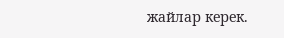жайлар керек.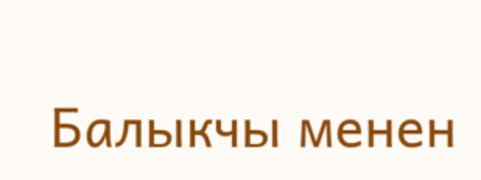Балыкчы менен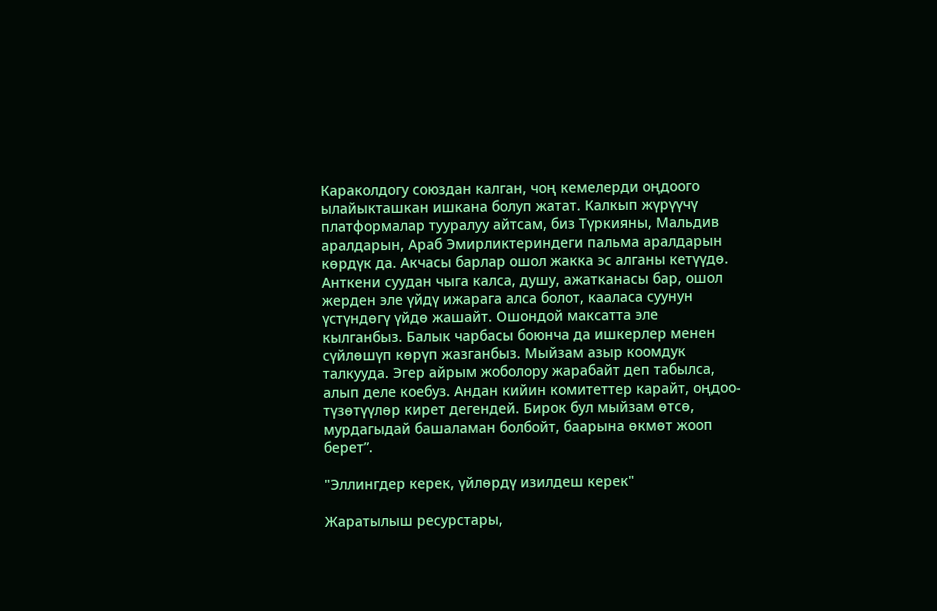Караколдогу союздан калган, чоң кемелерди оңдоого ылайыкташкан ишкана болуп жатат. Калкып жүрүүчү платформалар тууралуу айтсам, биз Түркияны, Мальдив аралдарын, Араб Эмирликтериндеги пальма аралдарын көрдүк да. Акчасы барлар ошол жакка эс алганы кетүүдө. Анткени суудан чыга калса, душу, ажатканасы бар, ошол жерден эле үйдү ижарага алса болот, кааласа суунун үстүндөгү үйдө жашайт. Ошондой максатта эле кылганбыз. Балык чарбасы боюнча да ишкерлер менен сүйлөшүп көрүп жазганбыз. Мыйзам азыр коомдук талкууда. Эгер айрым жоболору жарабайт деп табылса, алып деле коебуз. Андан кийин комитеттер карайт, оңдоо-түзөтүүлөр кирет дегендей. Бирок бул мыйзам өтсө, мурдагыдай башаламан болбойт, баарына өкмөт жооп берет”.

"Эллингдер керек, үйлөрдү изилдеш керек"

Жаратылыш ресурстары,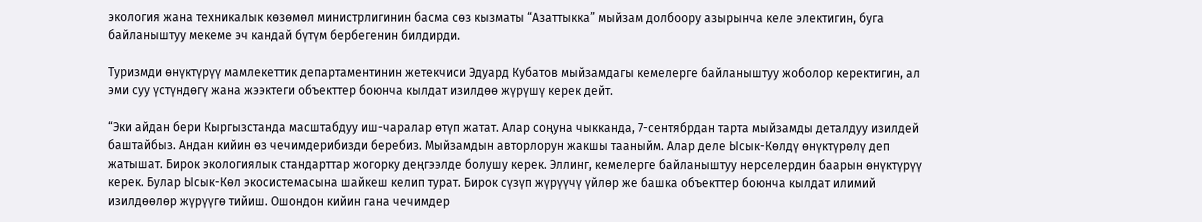экология жана техникалык көзөмөл министрлигинин басма сөз кызматы “Азаттыкка” мыйзам долбоору азырынча келе электигин, буга байланыштуу мекеме эч кандай бүтүм бербегенин билдирди.

Туризмди өнүктүрүү мамлекеттик департаментинин жетекчиси Эдуард Кубатов мыйзамдагы кемелерге байланыштуу жоболор керектигин, ал эми суу үстүндөгү жана жээктеги объекттер боюнча кылдат изилдөө жүрүшү керек дейт.

“Эки айдан бери Кыргызстанда масштабдуу иш-чаралар өтүп жатат. Алар соңуна чыкканда, 7-сентябрдан тарта мыйзамды деталдуу изилдей баштайбыз. Андан кийин өз чечимдерибизди беребиз. Мыйзамдын авторлорун жакшы тааныйм. Алар деле Ысык-Көлдү өнүктүрөлү деп жатышат. Бирок экологиялык стандарттар жогорку деңгээлде болушу керек. Эллинг, кемелерге байланыштуу нерселердин баарын өнүктүрүү керек. Булар Ысык-Көл экосистемасына шайкеш келип турат. Бирок сүзүп жүрүүчү үйлөр же башка объекттер боюнча кылдат илимий изилдөөлөр жүрүүгө тийиш. Ошондон кийин гана чечимдер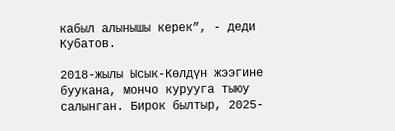кабыл алынышы керек”, - деди Кубатов.

2018-жылы Ысык-Көлдүн жээгине буукана, мончо курууга тыюу салынган. Бирок былтыр, 2025-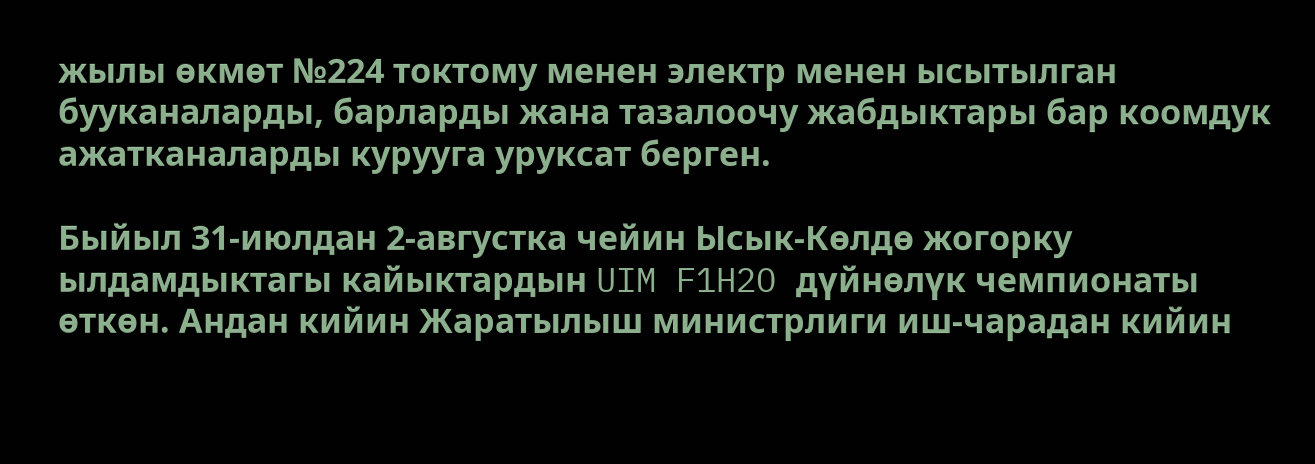жылы өкмөт №224 токтому менен электр менен ысытылган бууканаларды, барларды жана тазалоочу жабдыктары бар коомдук ажатканаларды курууга уруксат берген.

Быйыл 31-июлдан 2-августка чейин Ысык-Көлдө жогорку ылдамдыктагы кайыктардын UIM F1H2O дүйнөлүк чемпионаты өткөн. Андан кийин Жаратылыш министрлиги иш-чарадан кийин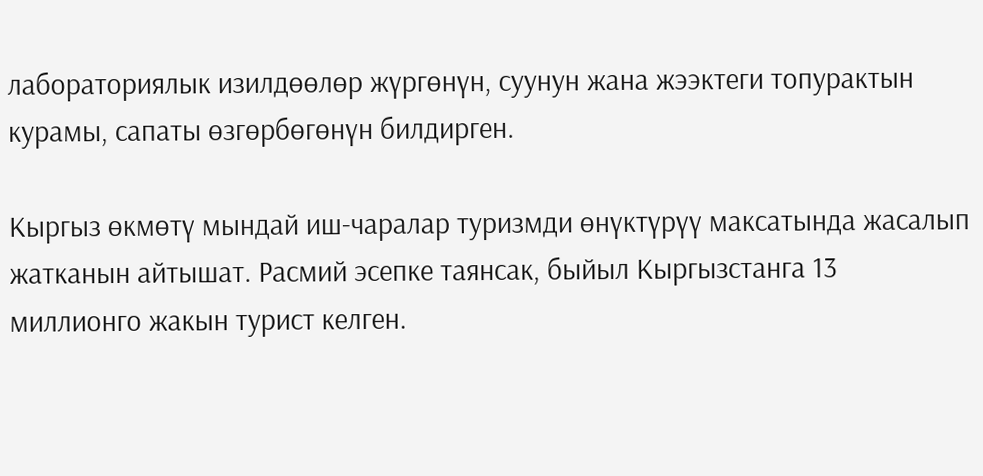лабораториялык изилдөөлөр жүргөнүн, суунун жана жээктеги топурактын курамы, сапаты өзгөрбөгөнүн билдирген.

Кыргыз өкмөтү мындай иш-чаралар туризмди өнүктүрүү максатында жасалып жатканын айтышат. Расмий эсепке таянсак, быйыл Кыргызстанга 13 миллионго жакын турист келген.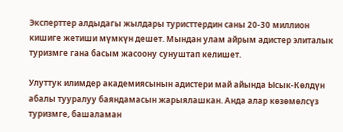Эксперттер алдыдагы жылдары туристтердин саны 20-30 миллион кишиге жетиши мүмкүн дешет. Мындан улам айрым адистер элиталык туризмге гана басым жасоону сунуштап келишет.

Улуттук илимдер академиясынын адистери май айында Ысык-Көлдүн абалы тууралуу баяндамасын жарыялашкан. Анда алар көзөмөлсүз туризмге, башаламан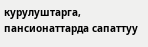курулуштарга, пансионаттарда сапаттуу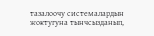тазалоочу системалардын жоктугуна тынчсызданып,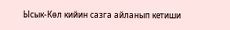Ысык-Көл кийин сазга айланып кетиши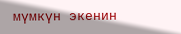мүмкүн экенин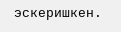эскеришкен.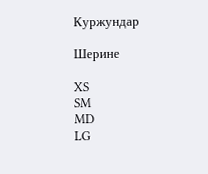Куржундар

Шерине

XS
SM
MD
LG